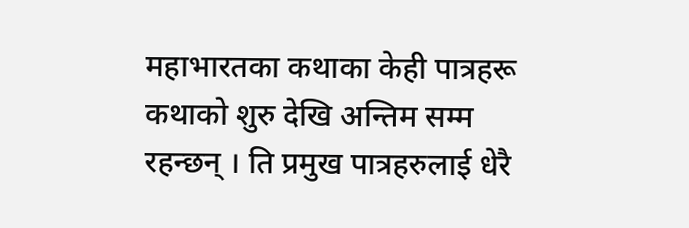महाभारतका कथाका केही पात्रहरू कथाको शुरु देखि अन्तिम सम्म रहन्छन् । ति प्रमुख पात्रहरुलाई धेरै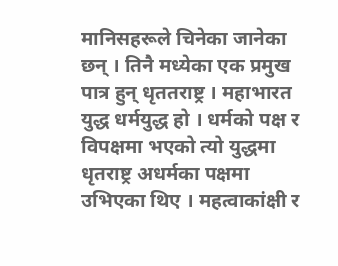मानिसहरूले चिनेका जानेका छन् । तिनै मध्येका एक प्रमुख पात्र हुन् धृततराष्ट्र । महाभारत युद्ध धर्मयुद्ध हो । धर्मको पक्ष र विपक्षमा भएको त्यो युद्धमा धृतराष्ट्र अधर्मका पक्षमा उभिएका थिए । महत्वाकांक्षी र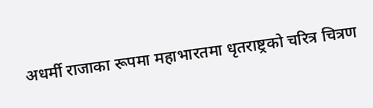अधर्मी राजाका रूपमा महाभारतमा धृतराष्ट्रको चरित्र चित्रण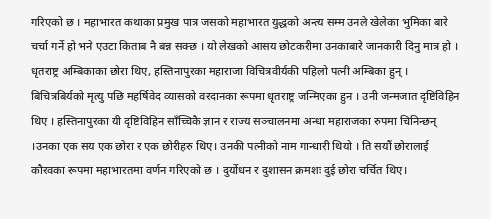गरिएको छ । महाभारत कथाका प्रमुख पात्र जसको महाभारत युद्धको अन्त्य सम्म उनले खेलेका भुमिका बारे चर्चा गर्ने हो भने एउटा किताब नै बन्न सक्छ । यो लेखको आसय छोटकरीमा उनकाबारे जानकारी दिनु मात्र हो । धृतराष्ट्र अम्बिकाका छोरा थिए, हस्तिनापुरका महाराजा विचित्रवीर्यकी पहिलो पत्नी अम्बिका हुन् । बिचित्रबिर्यको मृत्यु पछि महर्षिवेद व्यासको वरदानका रूपमा धृतराष्ट्र जन्मिएका हुन । उनी जन्मजात दृष्टिविहिन थिए । हस्तिनापुरका यी दृष्टिविहिन साँच्चिकै ज्ञान र राज्य सञ्चालनमा अन्धा महाराजका रुपमा चिनिन्छन् ।उनका एक सय एक छोरा र एक छोरीहरु थिए। उनकी पत्नीको नाम गान्धारी थियो । ति सयौं छोरालाई कौरवका रूपमा महाभारतमा वर्णन गरिएको छ । दुर्योधन र दुशासन क्रमशः दुई छोरा चर्चित थिए।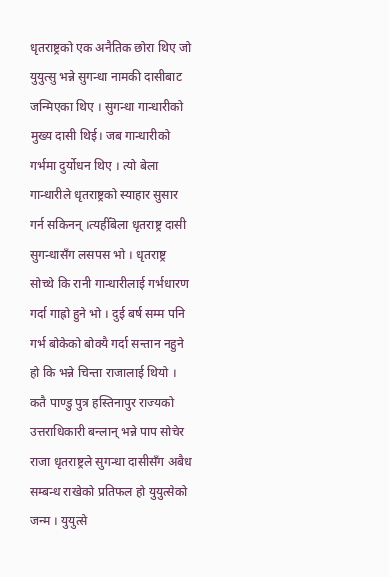धृतराष्ट्रको एक अनैतिक छोरा थिए जो युयुत्सु भन्ने सुगन्धा नामकी दासीबाट जन्मिएका थिए । सुगन्धा गान्धारीको मुख्य दासी थिई। जब गान्धारीको गर्भमा दुर्योधन थिए । त्यो बेला गान्धारीले धृतराष्ट्रको स्याहार सुसार गर्न सकिनन् ।त्यहीँबेला धृतराष्ट्र दासी सुगन्धासँग लसपस भो । धृतराष्ट्र सोच्थे कि रानी गान्धारीलाई गर्भधारण गर्दा गाह्रो हुने भो । दुई बर्ष सम्म पनि गर्भ बोकेको बोक्यै गर्दा सन्तान नहुने हो कि भन्ने चिन्ता राजालाई थियो । कतै पाण्डु पुत्र हस्तिनापुर राज्यको उत्तराधिकारी बन्लान् भन्ने पाप सोचेर राजा धृतराष्ट्रले सुगन्धा दासीसँग अबैध सम्बन्ध राखेको प्रतिफल हो युयुत्सेको जन्म । युयुत्से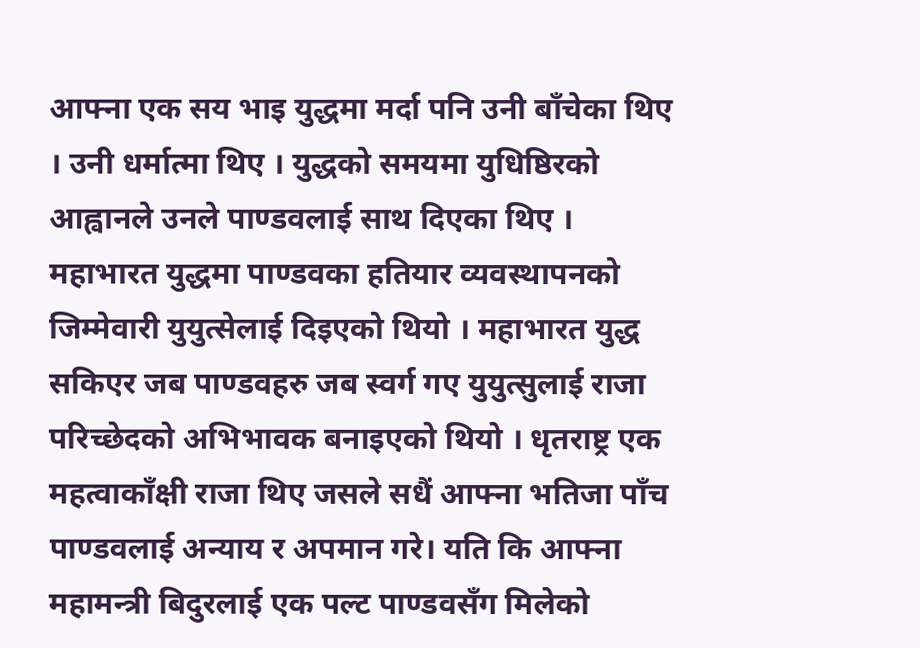आफ्ना एक सय भाइ युद्धमा मर्दा पनि उनी बाँचेका थिए । उनी धर्मात्मा थिए । युद्धको समयमा युधिष्ठिरको आह्वानले उनले पाण्डवलाई साथ दिएका थिए । महाभारत युद्धमा पाण्डवका हतियार व्यवस्थापनको जिम्मेवारी युयुत्सेलाई दिइएको थियो । महाभारत युद्ध सकिएर जब पाण्डवहरु जब स्वर्ग गए युयुत्सुलाई राजा परिच्छेदको अभिभावक बनाइएको थियो । धृतराष्ट्र एक महत्वाकाँक्षी राजा थिए जसले सधैं आफ्ना भतिजा पाँच पाण्डवलाई अन्याय र अपमान गरे। यति कि आफ्ना महामन्त्री बिदुरलाई एक पल्ट पाण्डवसँग मिलेको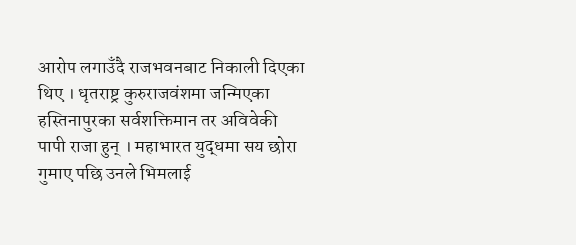आरोप लगाउँदै राजभवनबाट निकाली दिएका थिए । धृतराष्ट्र कुरुराजवंशमा जन्मिएका हस्तिनापुरका सर्वशक्तिमान तर अविवेकी पापी राजा हुन् । महाभारत युद्धमा सय छोरा गुमाए पछि उनले भिमलाई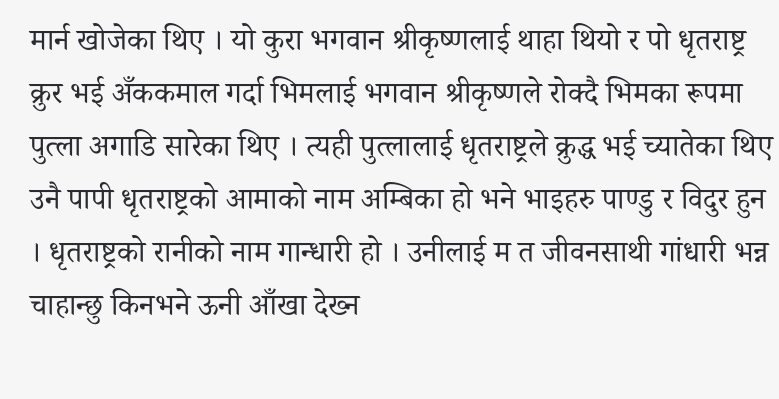मार्न खोजेका थिए । यो कुरा भगवान श्रीकृष्णलाई थाहा थियो र पो धृतराष्ट्र क्रुर भई अँककमाल गर्दा भिमलाई भगवान श्रीकृष्णले रोक्दै भिमका रूपमा पुत्ला अगाडि सारेका थिए । त्यही पुत्लालाई धृतराष्ट्रले क्रुद्ध भई च्यातेका थिए उनै पापी धृतराष्ट्रको आमाको नाम अम्बिका हो भने भाइहरु पाण्डु र विदुर हुन । धृतराष्ट्रको रानीको नाम गान्धारी हो । उनीलाई म त जीवनसाथी गांधारी भन्न चाहान्छु किनभने ऊनी आँखा देख्न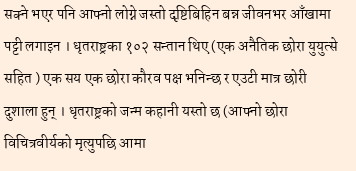सक्ने भएर पनि आफ्नो लोग्ने जस्तो दृष्टिबिहिन बन्न जीवनभर आँखामा पट्टी लगाइन । धृतराष्ट्रका १०२ सन्तान थिए (एक अनैतिक छोरा युयुत्से सहित ) एक सय एक छोरा कौरव पक्ष भनिन्छ र एउटी मात्र छोरी दुशाला हुन् । धृतराष्ट्रको जन्म कहानी यस्तो छ (आफ्नो छोरा विचित्रवीर्यको मृत्युपछि आमा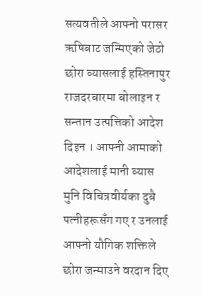सत्यवतीले आफ्नो परासर ऋषिबाट जन्मिएको जेठो छोरा व्यासलाई हस्तिनापुर राजदरबारमा बोलाइन र सन्तान उत्पत्तिको आदेश दिइन । आफ्नी आमाको आदेशलाई मानी व्यास मुनि विचित्रवीर्यका दुबै पत्नीहरूसँग गए र उनलाई आफ्नो यौगिक शक्तिले छोरा जन्माउने वरदान दिए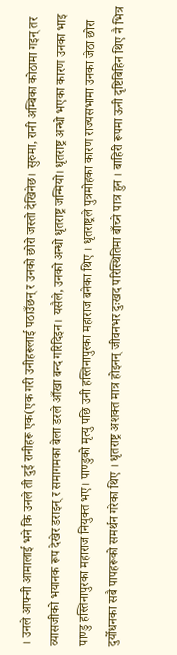। उनले आफ्नी आमालाई भने कि उनले ती दुई रानीहरू एक(एक गरी उनीहरूलाई पठाउँछन् र उनको छोरो जस्तो देखिनेछ। सुरुमा, रानी अम्बिका कोठामा गइन् तर व्यासजीको भयानक रूप देखेर डराइन् र समागमका बेला डरले आँखा बन्द गरिदिइन। यसैले, उनको अन्धो धृतराष्ट्र जन्मियो। धृतराष्ट्र अन्धो भएका कारण उनका भाइ पाण्डु हस्तिनापुरका महाराज नियुक्त भए। पाण्डुको मृत्यु पछि उनी हस्तिनापुरका महाराज बनेका थिए । धृतराष्ट्रले पुत्रमोहका कारण राज्यसभामा उनका जेठा छोरा दुर्योधनका सबै पापहरूको समर्थन गरेका थिए । धृतराष्ट्र अशक्त मात्र होइनन् जीवनभर दुःखद परिस्थितिमा बाँच्ने पात्र हुन । बाहिरी रूपमा ऊनी दृष्टिबिहिन थिए नै भित्र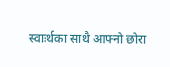स्वाःर्थका साथै आफ्नो छोरा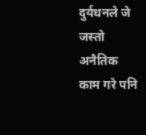दुर्यधनले जे जस्तो अनैतिक काम गरे पनि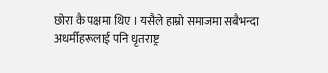छोरा कै पक्षमा थिए । यसैले हाम्रो समाजमा सबैभन्दा अधर्मीहरूलाई पनि धृतराष्ट्र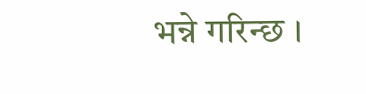भन्ने गरिन्छ ।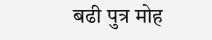बढी पुत्र मोह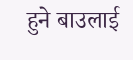हुने बाउलाई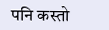पनि कस्तो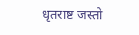धृतराष्ट जस्तो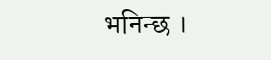भनिन्छ ।